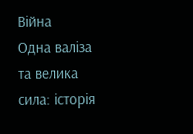Війна
Одна валіза та велика сила: історія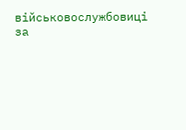військовослужбовиці за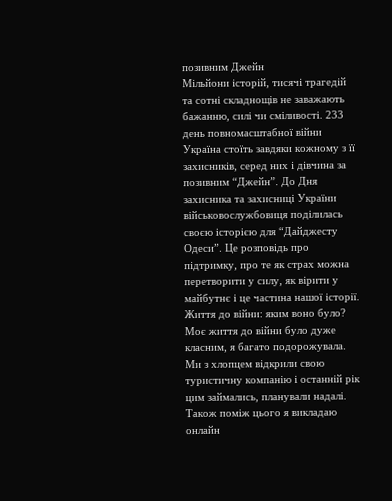позивним Джейн
Мільйони історій, тисячі трагедій та сотні складнощів не заважають бажанню, силі чи сміливості. 233 день повномасштабної війни Україна стоїть завдяки кожному з її захисників, серед них і дівчина за позивним “Джейн”. До Дня захисника та захисниці України військовослужбовиця поділилась своєю історією для “Дайджесту Одеси”. Це розповідь про підтримку, про те як страх можна перетворити у силу, як вірити у майбутнє і це частина нашої історії.
Життя до війни: яким воно було?
Моє життя до війни було дуже класним, я багато подорожувала. Ми з хлопцем відкрили свою туристичну компанію і останній рік цим займались, планували надалі. Також поміж цього я викладаю онлайн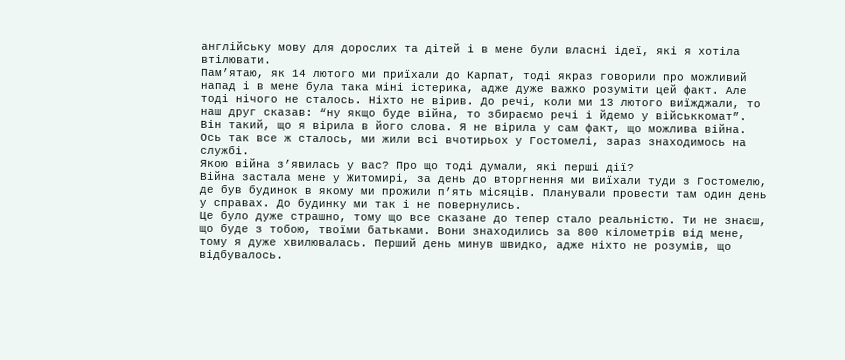англійську мову для дорослих та дітей і в мене були власні ідеї, які я хотіла втілювати.
Пам’ятаю, як 14 лютого ми приїхали до Карпат, тоді якраз говорили про можливий напад і в мене була така міні істерика, адже дуже важко розуміти цей факт. Але тоді нічого не сталось. Ніхто не вірив. До речі, коли ми 13 лютого виїжджали, то наш друг сказав: “ну якщо буде війна, то збираємо речі і йдемо у військкомат”. Він такий, що я вірила в його слова. Я не вірила у сам факт, що можлива війна. Ось так все ж сталось, ми жили всі вчотирьох у Гостомелі, зараз знаходимось на службі.
Якою війна з’явилась у вас? Про що тоді думали, які перші дії?
Війна застала мене у Житомирі, за день до вторгнення ми виїхали туди з Гостомелю, де був будинок в якому ми прожили п’ять місяців. Планували провести там один день у справах. До будинку ми так і не повернулись.
Це було дуже страшно, тому що все сказане до тепер стало реальністю. Ти не знаєш, що буде з тобою, твоїми батьками. Вони знаходились за 800 кілометрів від мене, тому я дуже хвилювалась. Перший день минув швидко, адже ніхто не розумів, що відбувалось.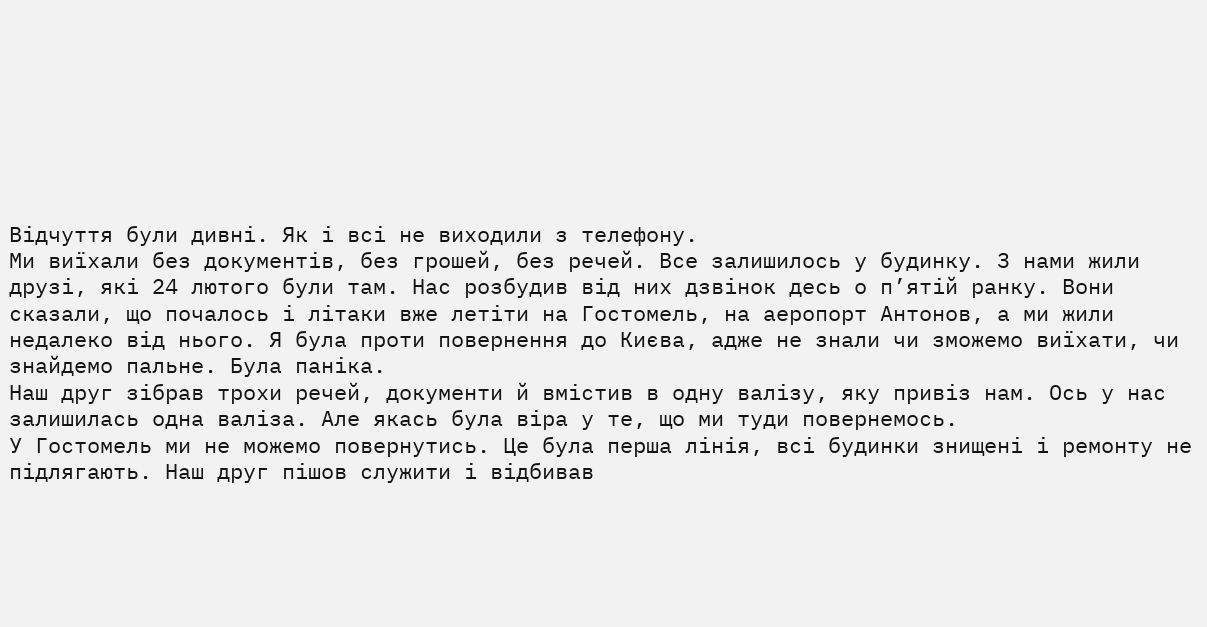Відчуття були дивні. Як і всі не виходили з телефону.
Ми виїхали без документів, без грошей, без речей. Все залишилось у будинку. З нами жили друзі, які 24 лютого були там. Нас розбудив від них дзвінок десь о п’ятій ранку. Вони сказали, що почалось і літаки вже летіти на Гостомель, на аеропорт Антонов, а ми жили недалеко від нього. Я була проти повернення до Києва, адже не знали чи зможемо виїхати, чи знайдемо пальне. Була паніка.
Наш друг зібрав трохи речей, документи й вмістив в одну валізу, яку привіз нам. Ось у нас залишилась одна валіза. Але якась була віра у те, що ми туди повернемось.
У Гостомель ми не можемо повернутись. Це була перша лінія, всі будинки знищені і ремонту не підлягають. Наш друг пішов служити і відбивав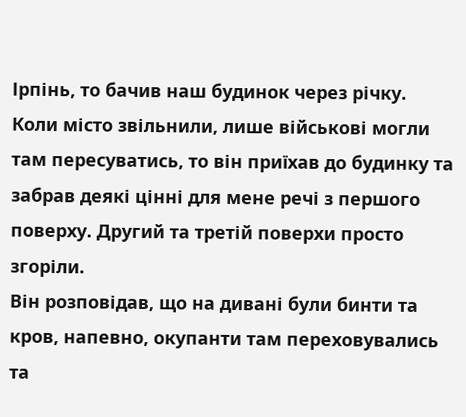Ірпінь, то бачив наш будинок через річку. Коли місто звільнили, лише військові могли там пересуватись, то він приїхав до будинку та забрав деякі цінні для мене речі з першого поверху. Другий та третій поверхи просто згоріли.
Він розповідав, що на дивані були бинти та кров, напевно, окупанти там переховувались та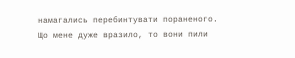намагались перебинтувати пораненого. Що мене дуже вразило, то вони пили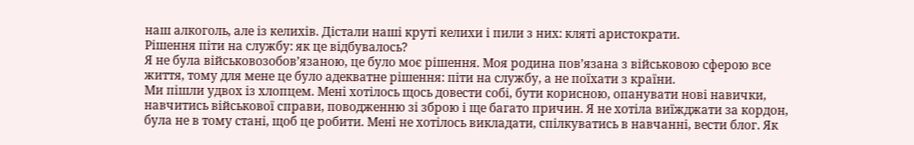наш алкоголь, але із келихів. Дістали наші круті келихи і пили з них: кляті аристократи.
Рішення піти на службу: як це відбувалось?
Я не була військовозобов’язаною, це було моє рішення. Моя родина пов’язана з військовою сферою все життя, тому для мене це було адекватне рішення: піти на службу, а не поїхати з країни.
Ми пішли удвох із хлопцем. Мені хотілось щось довести собі, бути корисною, опанувати нові навички, навчитись військової справи, поводженню зі зброю і ще багато причин. Я не хотіла виїжджати за кордон, була не в тому стані, щоб це робити. Мені не хотілось викладати, спілкуватись в навчанні, вести блог. Як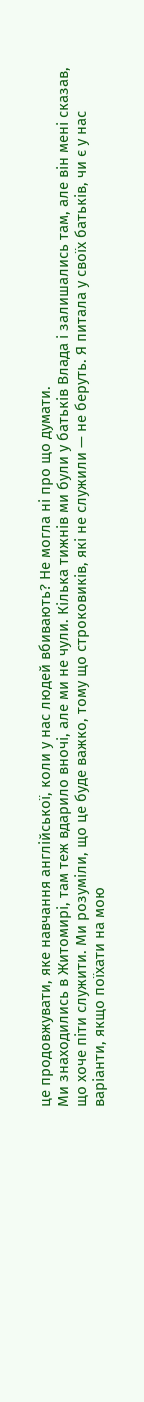це продовжувати, яке навчання англійської, коли у нас людей вбивають? Не могла ні про що думати.
Ми знаходились в Житомирі, там теж вдарило вночі, але ми не чули. Кілька тижнів ми були у батьків Влада і залишались там, але він мені сказав, що хоче піти служити. Ми розуміли, що це буде важко, тому що строковиків, які не служили — не беруть. Я питала у своїх батьків, чи є у нас варіанти, якщо поїхати на мою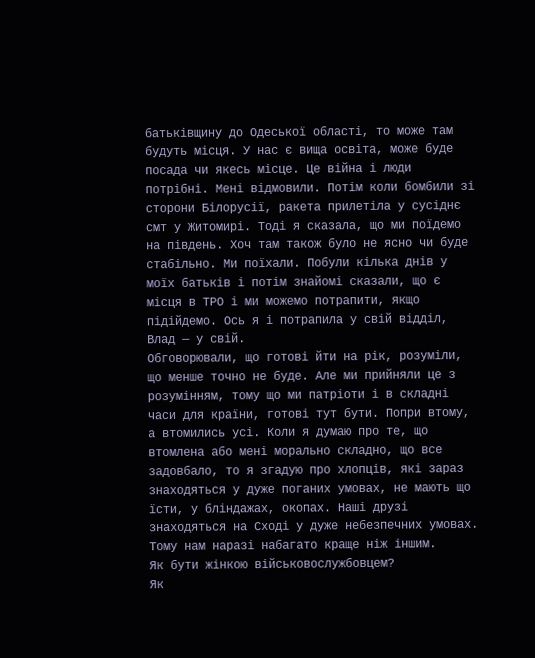батьківщину до Одеської області, то може там будуть місця. У нас є вища освіта, може буде посада чи якесь місце. Це війна і люди потрібні. Мені відмовили. Потім коли бомбили зі сторони Білорусії, ракета прилетіла у сусіднє смт у Житомирі. Тоді я сказала, що ми поїдемо на південь. Хоч там також було не ясно чи буде стабільно. Ми поїхали. Побули кілька днів у моїх батьків і потім знайомі сказали, що є місця в ТРО і ми можемо потрапити, якщо підійдемо. Ось я і потрапила у свій відділ, Влад — у свій.
Обговорювали, що готові йти на рік, розуміли, що менше точно не буде. Але ми прийняли це з розумінням, тому що ми патріоти і в складні часи для країни, готові тут бути. Попри втому, а втомились усі. Коли я думаю про те, що втомлена або мені морально складно, що все задовбало, то я згадую про хлопців, які зараз знаходяться у дуже поганих умовах, не мають що їсти, у бліндажах, окопах. Наші друзі знаходяться на Сході у дуже небезпечних умовах. Тому нам наразі набагато краще ніж іншим.
Як бути жінкою військовослужбовцем?
Як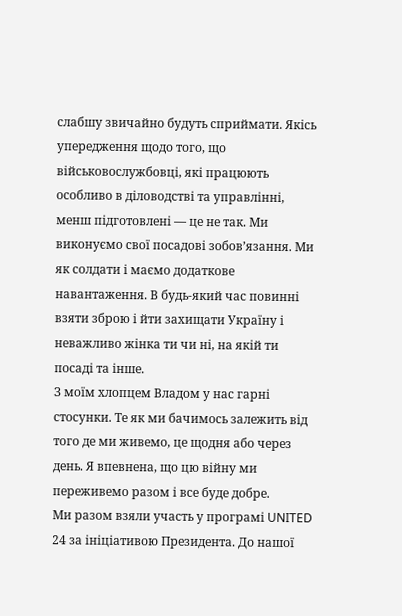слабшу звичайно будуть сприймати. Якісь упередження щодо того, що військовослужбовці, які працюють особливо в діловодстві та управлінні, менш підготовлені — це не так. Ми виконуємо свої посадові зобов’язання. Ми як солдати і маємо додаткове навантаження. В будь-який час повинні взяти зброю і йти захищати Україну і неважливо жінка ти чи ні, на якій ти посаді та інше.
З моїм хлопцем Владом у нас гарні стосунки. Те як ми бачимось залежить від того де ми живемо, це щодня або через день. Я впевнена, що цю війну ми переживемо разом і все буде добре.
Ми разом взяли участь у програмі UNITED 24 за ініціативою Президента. До нашої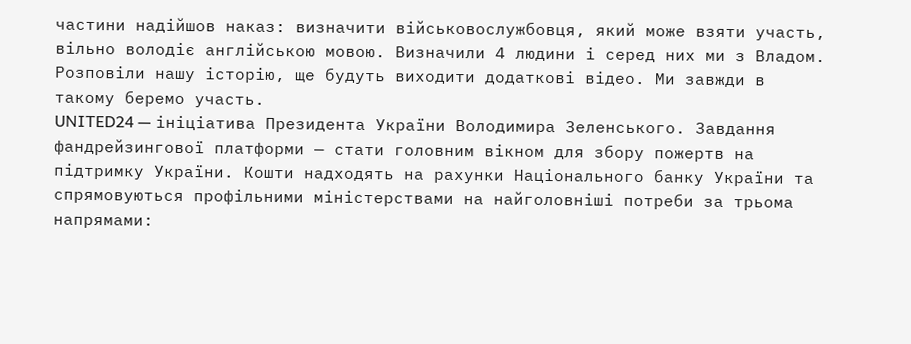частини надійшов наказ: визначити військовослужбовця, який може взяти участь, вільно володіє англійською мовою. Визначили 4 людини і серед них ми з Владом. Розповіли нашу історію, ще будуть виходити додаткові відео. Ми завжди в такому беремо участь.
UNITED24 — ініціатива Президента України Володимира Зеленського. Завдання фандрейзингової платформи — стати головним вікном для збору пожертв на підтримку України. Кошти надходять на рахунки Національного банку України та спрямовуються профільними міністерствами на найголовніші потреби за трьома напрямами: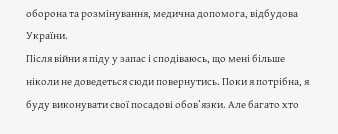оборона та розмінування, медична допомога, відбудова України.
Після війни я піду у запас і сподіваюсь, що мені більше ніколи не доведеться сюди повернутись. Поки я потрібна, я буду виконувати свої посадові обов’язки. Але багато хто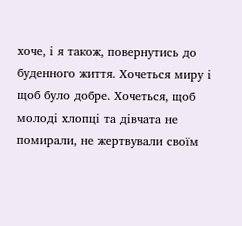хоче, і я також, повернутись до буденного життя. Хочеться миру і щоб було добре. Хочеться, щоб молоді хлопці та дівчата не помирали, не жертвували своїм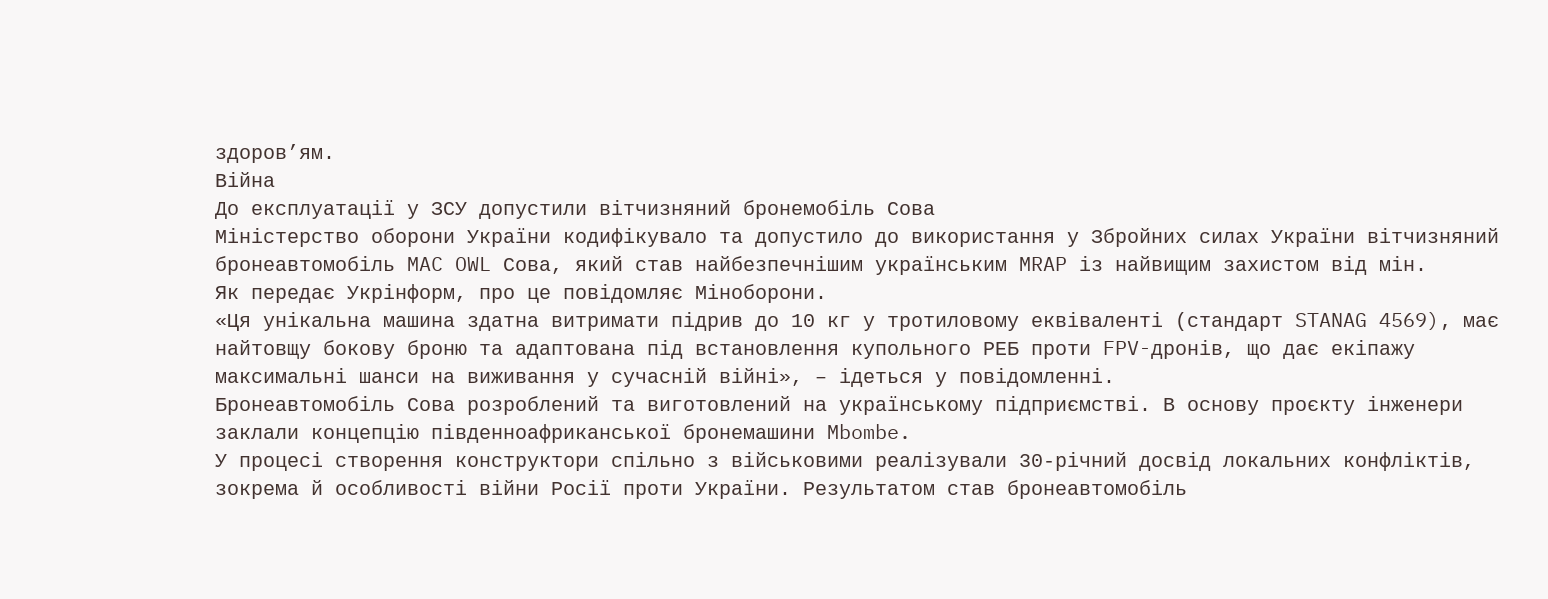здоров’ям.
Війна
До експлуатації у ЗСУ допустили вітчизняний бронемобіль Сова
Міністерство оборони України кодифікувало та допустило до використання у Збройних силах України вітчизняний бронеавтомобіль MAC OWL Сова, який став найбезпечнішим українським MRAP із найвищим захистом від мін.
Як передає Укрінформ, про це повідомляє Міноборони.
«Ця унікальна машина здатна витримати підрив до 10 кг у тротиловому еквіваленті (стандарт STANAG 4569), має найтовщу бокову броню та адаптована під встановлення купольного РЕБ проти FPV-дронів, що дає екіпажу максимальні шанси на виживання у сучасній війні», – ідеться у повідомленні.
Бронеавтомобіль Сова розроблений та виготовлений на українському підприємстві. В основу проєкту інженери заклали концепцію південноафриканської бронемашини Mbombe.
У процесі створення конструктори спільно з військовими реалізували 30-річний досвід локальних конфліктів, зокрема й особливості війни Росії проти України. Результатом став бронеавтомобіль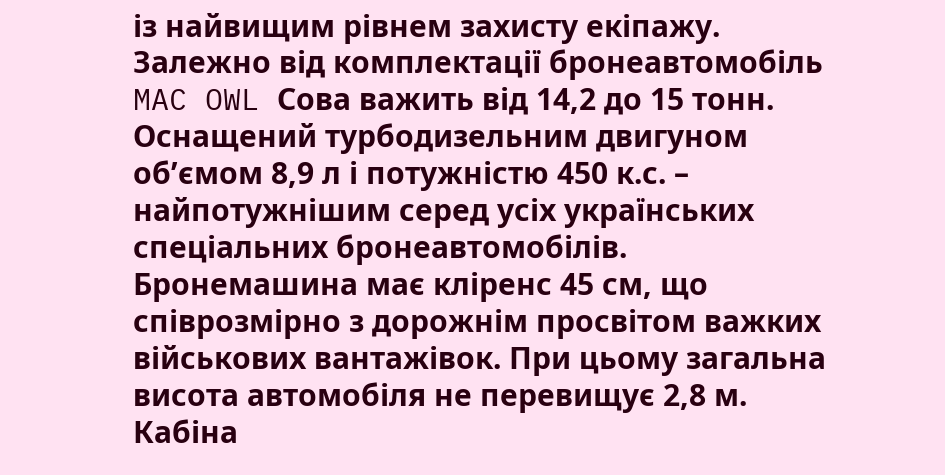із найвищим рівнем захисту екіпажу.
Залежно від комплектації бронеавтомобіль MAC OWL Сова важить від 14,2 до 15 тонн. Оснащений турбодизельним двигуном об’ємом 8,9 л і потужністю 450 к.с. – найпотужнішим серед усіх українських спеціальних бронеавтомобілів.
Бронемашина має кліренс 45 см, що співрозмірно з дорожнім просвітом важких військових вантажівок. При цьому загальна висота автомобіля не перевищує 2,8 м. Кабіна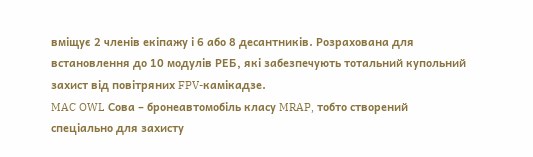вміщує 2 членів екіпажу і 6 або 8 десантників. Розрахована для встановлення до 10 модулів РЕБ, які забезпечують тотальний купольний захист від повітряних FPV-камікадзе.
MAC OWL Сова – бронеавтомобіль класу MRAP, тобто створений спеціально для захисту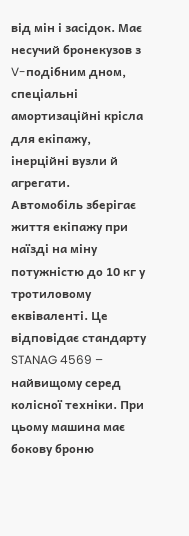від мін і засідок. Має несучий бронекузов з V-подібним дном, спеціальні амортизаційні крісла для екіпажу, інерційні вузли й агрегати.
Автомобіль зберігає життя екіпажу при наїзді на міну потужністю до 10 кг у тротиловому еквіваленті. Це відповідає стандарту STANAG 4569 – найвищому серед колісної техніки. При цьому машина має бокову броню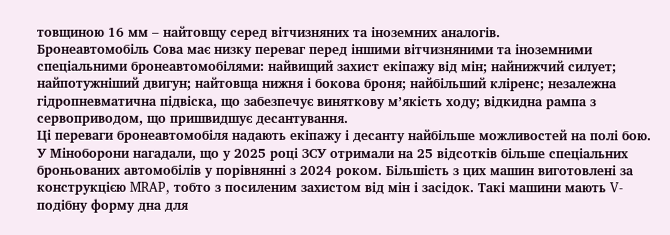товщиною 16 мм – найтовщу серед вітчизняних та іноземних аналогів.
Бронеавтомобіль Сова має низку переваг перед іншими вітчизняними та іноземними спеціальними бронеавтомобілями: найвищий захист екіпажу від мін; найнижчий силует; найпотужніший двигун; найтовща нижня і бокова броня; найбільший кліренс; незалежна гідропневматична підвіска, що забезпечує виняткову м’якість ходу; відкидна рампа з сервоприводом, що пришвидшує десантування.
Ці переваги бронеавтомобіля надають екіпажу і десанту найбільше можливостей на полі бою.
У Міноборони нагадали, що у 2025 році ЗСУ отримали на 25 відсотків більше спеціальних броньованих автомобілів у порівнянні з 2024 роком. Більшість з цих машин виготовлені за конструкцією MRAP, тобто з посиленим захистом від мін і засідок. Такі машини мають V-подібну форму дна для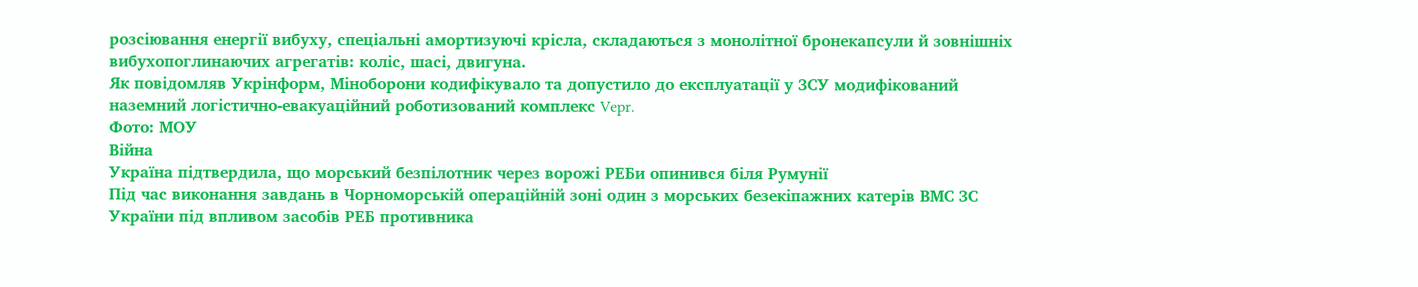розсіювання енергії вибуху, спеціальні амортизуючі крісла, складаються з монолітної бронекапсули й зовнішніх вибухопоглинаючих агрегатів: коліс, шасі, двигуна.
Як повідомляв Укрінформ, Міноборони кодифікувало та допустило до експлуатації у ЗСУ модифікований наземний логістично-евакуаційний роботизований комплекс Vepr.
Фото: МОУ
Війна
Україна підтвердила, що морський безпілотник через ворожі РЕБи опинився біля Румунії
Під час виконання завдань в Чорноморській операційній зоні один з морських безекіпажних катерів ВМС ЗС України під впливом засобів РЕБ противника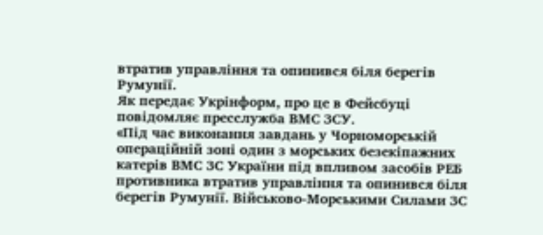втратив управління та опинився біля берегів Румунії.
Як передає Укрінформ, про це в Фейсбуці повідомляє пресслужба ВМС ЗСУ.
«Під час виконання завдань у Чорноморській операційній зоні один з морських безекіпажних катерів ВМС ЗС України під впливом засобів РЕБ противника втратив управління та опинився біля берегів Румунії. Військово-Морськими Силами ЗС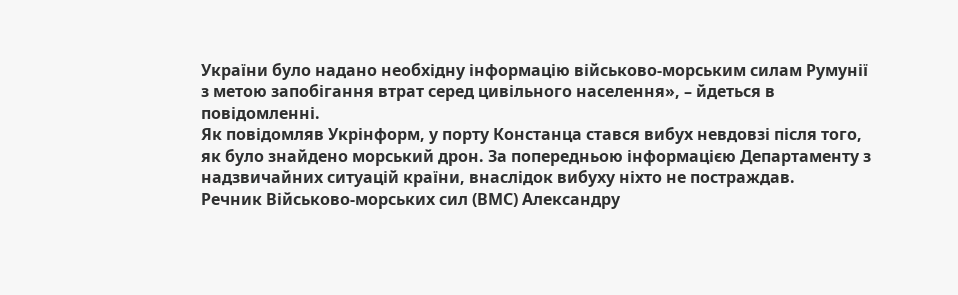України було надано необхідну інформацію військово-морським силам Румунії з метою запобігання втрат серед цивільного населення», – йдеться в повідомленні.
Як повідомляв Укрінформ, у порту Констанца стався вибух невдовзі після того, як було знайдено морський дрон. За попередньою інформацією Департаменту з надзвичайних ситуацій країни, внаслідок вибуху ніхто не постраждав.
Речник Військово-морських сил (ВМС) Александру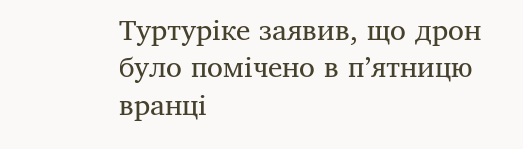Туртуріке заявив, що дрон було помічено в п’ятницю вранці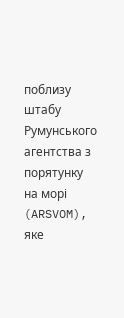поблизу штабу Румунського агентства з порятунку на морі (ARSVOM), яке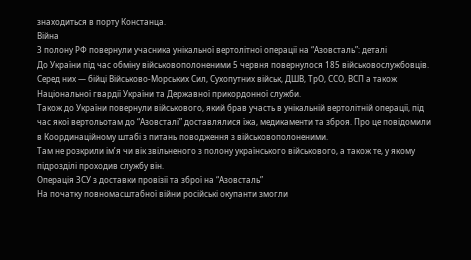знаходиться в порту Констанца.
Війна
З полону РФ повернули учасника унікальної вертолітної операції на “Азовсталь”: деталі
До України під час обміну військовополоненими 5 червня повернулося 185 військовослужбовців. Серед них — бійці Військово-Морських Сил, Сухопутних військ, ДШВ, ТрО, ССО, ВСП а також Національної гвардії України та Державної прикордонної служби.
Також до України повернули військового, який брав участь в унікальній вертолітній операції, під час якої вертольотам до “Азовсталі” доставлялися їжа, медикаменти та зброя. Про це повідомили в Координаційному штабі з питань поводження з військовополоненими.
Там не розкрили ім’я чи вік звільненого з полону українського військового, а також те, у якому підрозділі проходив службу він.
Операція ЗСУ з доставки провізії та зброї на “Азовсталь”
На початку повномасштабної війни російські окупанти змогли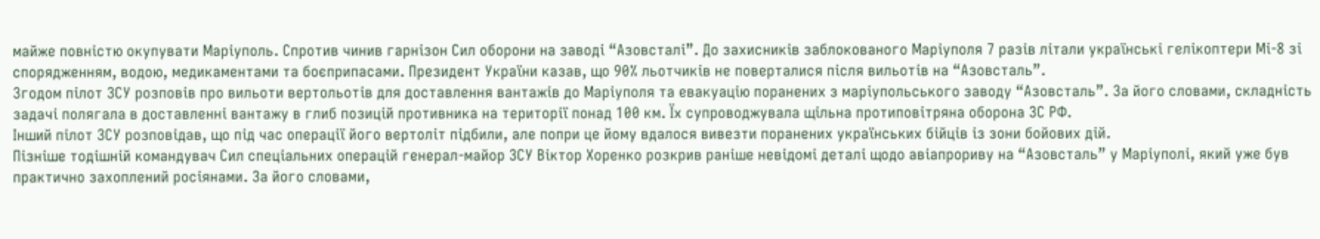майже повністю окупувати Маріуполь. Спротив чинив гарнізон Сил оборони на заводі “Азовсталі”. До захисників заблокованого Маріуполя 7 разів літали українські гелікоптери Мі-8 зі спорядженням, водою, медикаментами та боєприпасами. Президент України казав, що 90% льотчиків не поверталися після вильотів на “Азовсталь”.
Згодом пілот ЗСУ розповів про вильоти вертольотів для доставлення вантажів до Маріуполя та евакуацію поранених з маріупольського заводу “Азовсталь”. За його словами, складність задачі полягала в доставленні вантажу в глиб позицій противника на території понад 100 км. Їх супроводжувала щільна протиповітряна оборона ЗС РФ.
Інший пілот ЗСУ розповідав, що під час операції його вертоліт підбили, але попри це йому вдалося вивезти поранених українських бійців із зони бойових дій.
Пізніше тодішній командувач Сил спеціальних операцій генерал-майор ЗСУ Віктор Хоренко розкрив раніше невідомі деталі щодо авіапрориву на “Азовсталь” у Маріуполі, який уже був практично захоплений росіянами. За його словами,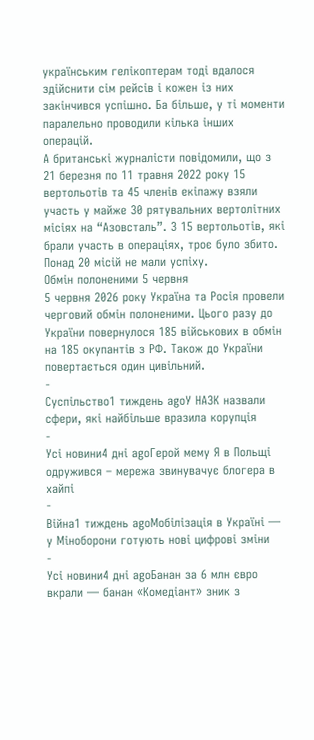українським гелікоптерам тоді вдалося здійснити сім рейсів і кожен із них закінчився успішно. Ба більше, у ті моменти паралельно проводили кілька інших операцій.
А британські журналісти повідомили, що з 21 березня по 11 травня 2022 року 15 вертольотів та 45 членів екіпажу взяли участь у майже 30 рятувальних вертолітних місіях на “Азовсталь”. З 15 вертольотів, які брали участь в операціях, троє було збито. Понад 20 місій не мали успіху.
Обмін полоненими 5 червня
5 червня 2026 року Україна та Росія провели черговий обмін полоненими. Цього разу до України повернулося 185 військових в обмін на 185 окупантів з РФ. Також до України повертається один цивільний.
-
Суспільство1 тиждень agoУ НАЗК назвали сфери, які найбільше вразила корупція
-
Усі новини4 дні agoГерой мему Я в Польщі одружився – мережа звинувачує блогера в хайпі
-
Війна1 тиждень agoМобілізація в Україні — у Міноборони готують нові цифрові зміни
-
Усі новини4 дні agoБанан за 6 млн євро вкрали — банан «Комедіант» зник з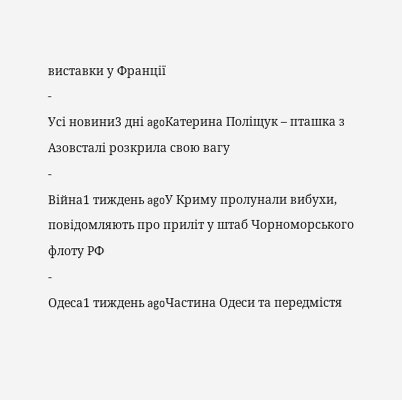виставки у Франції
-
Усі новини3 дні agoКатерина Поліщук – пташка з Азовсталі розкрила свою вагу
-
Війна1 тиждень agoУ Криму пролунали вибухи, повідомляють про приліт у штаб Чорноморського флоту РФ
-
Одеса1 тиждень agoЧастина Одеси та передмістя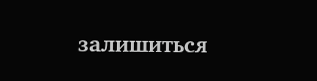залишиться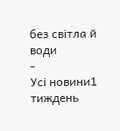без світла й води
-
Усі новини1 тиждень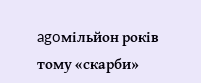agoмільйон років тому «скарби»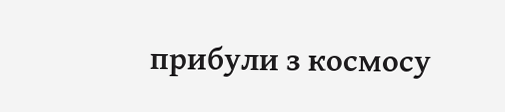прибули з космосу